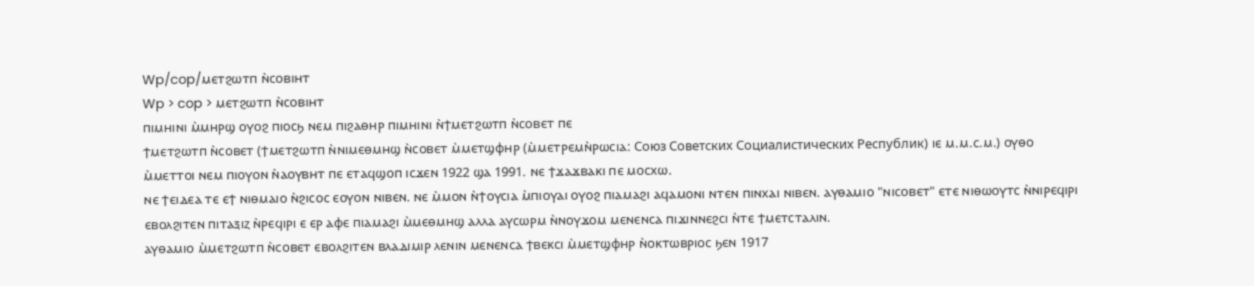Wp/cop/ⲙⲉⲧϩⲱⲧⲡ ⲛ̀ⲥⲟⲃⲓⲏⲧ
Wp > cop > ⲙⲉⲧϩⲱⲧⲡ ⲛ̀ⲥⲟⲃⲓⲏⲧ
ⲡⲓⲙⲏⲓⲛⲓ ⲙ̀ⲙⲏⲣϣ ⲟⲩⲟϩ ⲡⲓⲟⲥϧ ⲛⲉⲙ ⲡⲓϩⲁⲑⲏⲣ ⲡⲓⲙⲏⲓⲛⲓ ⲛ̀ϯⲙⲉⲧϩⲱⲧⲡ ⲛ̀ⲥⲟⲃⲉⲧ ⲡⲉ
ϯⲙⲉⲧϩⲱⲧⲡ ⲛ̀ⲥⲟⲃⲉⲧ (ϯⲙⲉⲧϩⲱⲧⲡ ⲛ̀ⲛⲓⲙⲉⲑⲙⲏϣ ⲛ̀ⲥⲟⲃⲉⲧ ⲙ̀ⲙⲉⲧϣⲫⲏⲣ (ⲙ̀ⲙⲉⲧⲣⲉⲙⲛ̀ⲣⲱⲥⲓⲁ: Союз Советских Социалистических Республик) ⲓⲉ ⲙ.ⲙ.ⲥ.ⲙ.) ⲟⲩⲑⲟ ⲙ̀ⲙⲉⲧⲧⲟⲓ ⲛⲉⲙ ⲡⲓⲟⲩⲟⲛ ⲛ̀ⲁⲟⲩⲃⲏⲧ ⲡⲉ ⲉⲧⲁϥϣⲟⲡ ⲓⲥϫⲉⲛ 1922 ϣⲁ 1991. ⲛⲉ ϯϫⲁϫⲃⲁⲕⲓ ⲡⲉ ⲙⲟⲥⲭⲱ.
ⲛⲉ ϯⲉⲓⲇⲉⲁ ⲧⲉ ⲉϯ ⲛⲓⲑⲙⲁⲓⲟ ⲛ̀ϩⲓⲥⲟⲥ ⲉⲟⲩⲟⲛ ⲛⲓⲃⲉⲛ. ⲛⲉ ⲙ̀ⲙⲟⲛ ⲛ̀ϯⲟⲩⲥⲓⲁ ⲙ̀ⲡⲓⲟⲩⲁⲓ ⲟⲩⲟϩ ⲡⲓⲁⲙⲁϩⲓ ⲁϥⲁⲙⲟⲛⲓ ⲛⲧⲉⲛ ⲡⲓⲛⲭⲁⲓ ⲛⲓⲃⲉⲛ. ⲁⲩⲑⲁⲙⲓⲟ "ⲛⲓⲥⲟⲃⲉⲧ" ⲉⲧⲉ ⲛⲓⲑⲱⲟⲩⲧⲥ ⲛ̀ⲛⲓⲣⲉϥⲓⲣⲓ ⲉⲃⲟⲗϩⲓⲧⲉⲛ ⲡⲓⲧⲁⲝⲓⲍ ⲛ̀ⲣⲉϥⲓⲣⲓ ⲉ ⲉⲣ ⲁⲫⲉ ⲡⲓⲁⲙⲁϩⲓ ⲙ̀ⲙⲉⲑⲙⲏϣ ⲁⲗⲗⲁ ⲁⲩⲥⲱⲣⲙ ⲛ̀ⲛⲟⲩϫⲟⲙ ⲙⲉⲛⲉⲛⲥⲁ ⲡⲓϫⲓⲛⲛⲉϩⲥⲓ ⲛ̀ⲧⲉ ϯⲙⲉⲧⲥⲧⲁⲗⲓⲛ.
ⲁⲩⲑⲁⲙⲓⲟ ⲙ̀ⲙⲉⲧϩⲱⲧⲡ ⲛ̀ⲥⲟⲃⲉⲧ ⲉⲃⲟⲗϩⲓⲧⲉⲛ ⲃⲗⲁⲇⲓⲙⲓⲣ ⲗⲉⲛⲓⲛ ⲙⲉⲛⲉⲛⲥⲁ ϯⲃⲉⲕⲥⲓ ⲙ̀ⲙⲉⲧϣⲫⲏⲣ ⲛ̀ⲟⲕⲧⲱⲃⲣⲓⲟⲥ ϧⲉⲛ 1917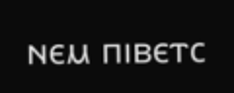ⲛⲉⲙ ⲡⲓⲃⲉⲧⲥ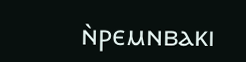ⲛ̀ⲣⲉⲙⲛⲃⲁⲕⲓ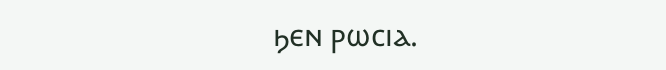ϧⲉⲛ ⲣⲱⲥⲓⲁ.